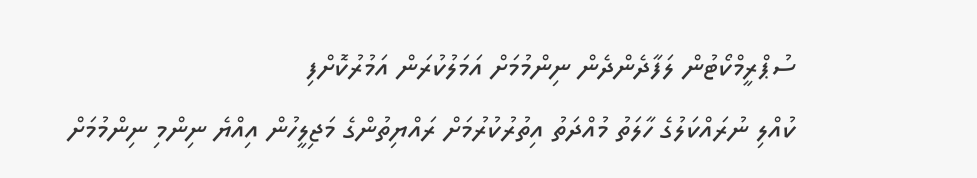ސުޕްރީމްކޯޓުން ލަފާދެންދެން ނިންމުމަށް އަމަލުކުރަން އަމުރުކޮށްފި
ކުއްލި ނުރައްކަލުގެ ހާލަތު މުއްދަތު އިތުރުކުރުމަށް ރައްޔިތުންގެ މަޖިލީހުން އިއްޔެ ނިންމި ނިންމުމަށް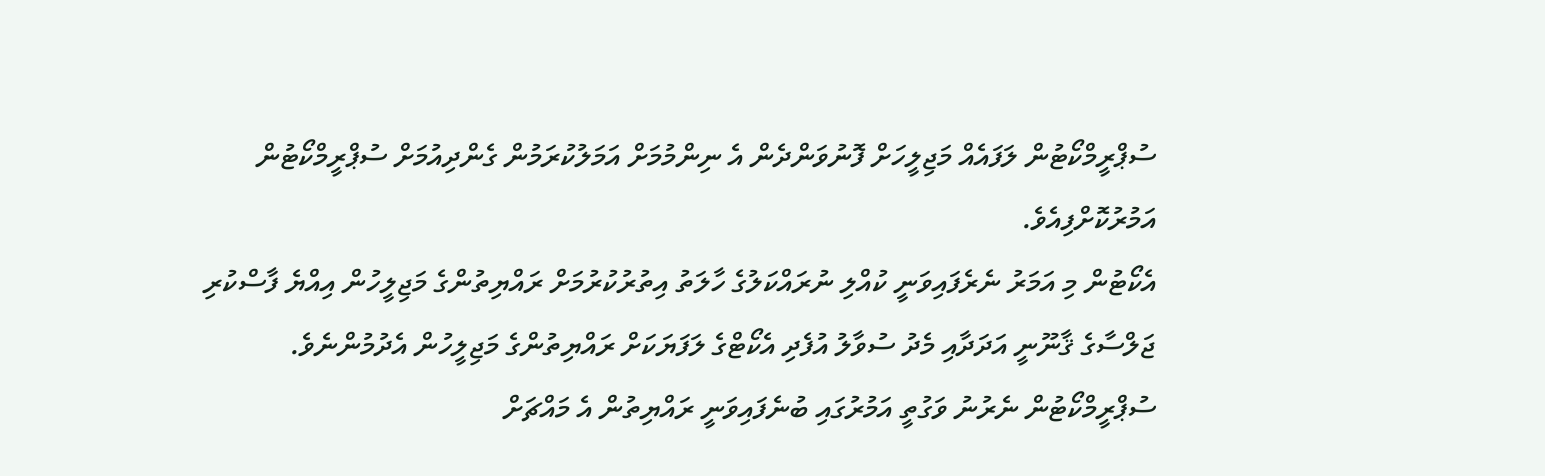ސުޕްރީމްކޯޓުން ލަފައެއް މަޖިލީހަށް ފޮނުވަންދެން އެ ނިންމުމަށް އަމަލުކުރަމުން ގެންދިއުމަށް ސުޕްރީމްކޯޓުން އަމުރުކޮށްފިއެވެ.
އެކޯޓުން މި އަމަރު ނެރެފައިވަނީ ކުއްލި ނުރައްކަލުގެ ހާލަތު އިތުރުކުރުމަށް ރައްޔިތުންގެ މަޖިލީހުން އިއްޔެ ފާސްކުރި ޖަލްސާގެ ޤާނޫނީ އަދަދާއި މެދު ސުވާލު އުފެދި އެކޯޓްގެ ލަފަޔަކަށް ރައްޔިތުންގެ މަޖިލީހުން އެދުމުންނެވެ.
ސުޕްރީމްކޯޓުން ނެރުނު ވަގުތީ އަމުރުގައި ބުނެފައިވަނީ ރައްޔިތުން އެ މައްޗަށް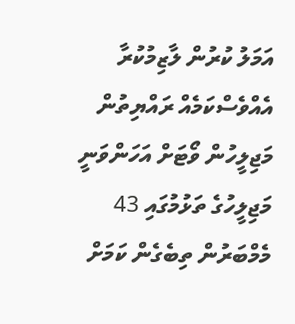އަމަލު ކުރުން ލާޒިމުކުރާ އެއްވެސްކަމެއް ރައްޔިތުން މަޖިލީހުން ވޯޓަށް އަހަންވަނީ މަޖިލީހުގެ ތަޅުމުގައި 43 މެމްބަރުން ތިބެގެން ކަމަށް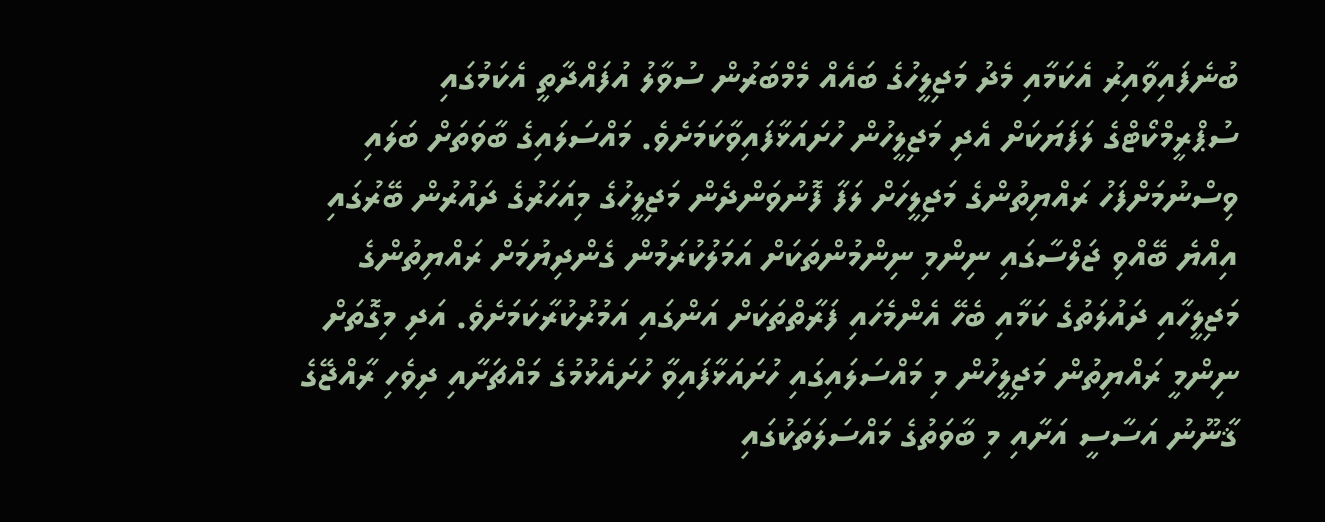ބުނެފައިވާއިރު އެކަމާއި މެދު މަޖިލީހުގެ ބައެއް މެމްބަރުން ސުވާލު އުފައްދާތީ އެކަމުގައި ސުޕްރީމްކޯޓްގެ ލަފަޔަކަށް އެދި މަޖިލީހުން ހުށައަޅާފައިވާކަމަށެވެ. މައްސަލައިގެ ބާވަތަށް ބަލައި ވިސްނުމަށްފަހު ރައްޔިތުންގެ މަޖިލީހަށް ލަފާ ފޮނުވަންދެން މަޖިލީހުގެ މިއަހަރުގެ ދައުރުން ބޭރުގައި އިއްޔެ ބޭއްވި ޖަލްސާގައި ނިންމި ނިންމުންތަކަށް އަމަލުކުރަމުން ގެންދިޔުމަށް ރައްޔިތުންގެ މަޖިލީހާއި ދައުލަތުގެ ކަމާއި ބެހޭ އެންމެހައި ފަރާތްތަކަށް އަންގައި އަމުރުކުރާކަމަށެވެ. އަދި މިގޮތަށް ނިންމީ ރައްޔިތުން މަޖިލީހުން މި މައްސަލައިގައި ހުށައަޅާފައިވާ ހުށައެޅުމުގެ މައްޗަށާއި ދިވެހި ރާއްޖޭގެ ޤާނޫނު އަސާސީ އަށާއި މި ބާވަތުގެ މައްސަލަތަކުގައި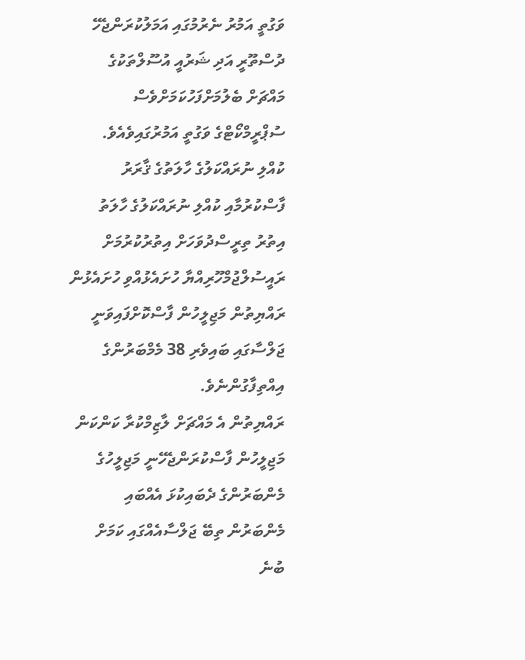ވަގުތީ އަމުރު ނެރުމުގައި އަމަލުކުރަންޖެހޭ ދުސްތޫރީ އަދި ޝަރުއީ އުސޫލްތަކުގެ މައްޗަށް ބެލުމަށްފަހުކަމަށްވެސް ސުޕްރީމްކޯޓްގެ ވަގުތީ އަމުރުގައިވެއެވެ.
ކުއްލި ނުރައްކަލުގެ ހާލަތުގެ ޤާރަރު ފާސްކުރުމާއި ކުއްލި ނުރައްކަލުގެ ހާލަތު އިތުރު ތިރީސްދުވަހަށް އިތުރުކުރުމަށް ރައީސުލްޖުމްހޫރިއްޔާ ހުށައެޅުއްވި ހުށައެޅުން ރައްޔިތުން މަޖިލީހުން ފާސްކޮށްފައިވަނީ ޖަލްސާގައި ބައިވެރި 38 މެމްބަރުންގެ އިއްތިފާގުންނެވެ.
ރައްޔިތުން އެ މައްޗަށް ލާޒިމްކުރާ ކަންކަން މަޖިލީހުން ފާސްކުރަންޖެހޭނީ މަޖިލީހުގެ މެންބަރުންގެ ދެބައިކުޅަ އެއްބައި މެންބަރުން ތިބޭ ޖަލްސާއެއްގައި ކަމަށް ބުނެ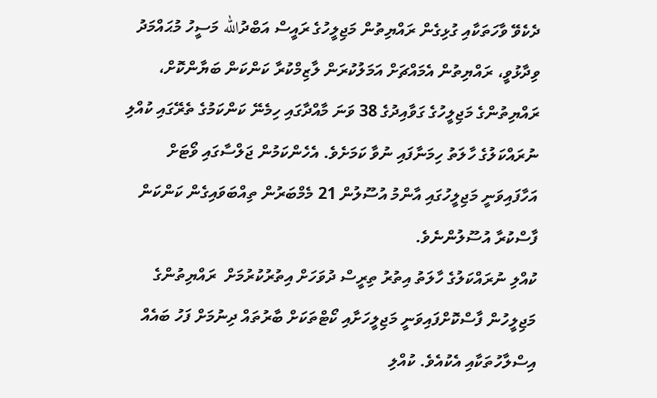ދެކެވޭ ވާހަތަކާއި ގުޅިގެން ރައްޔިތުން މަޖިލީހުގެ ރައީސް އަބްދުالله މަސީހު މުޙައްމަދު ވިދާޅުވީ، ރައްޔިތުން އެމައްޗަށް އަމަލުކުރަން ލާޒިމްކުރާ ކަންކަން ބަޔާންކޮށް، ރައްޔިތުންގެ މަޖިލީހުގެ ގަވާއިދުގެ 38 ވަނަ މާއްދާގައި ހިމެނޭ ކަންކަމުގެ ތެރޭގައި ކުއްލި ނުރައްކަލުގެ ހާލަތު ހިމަނާފައި ނުވާ ކަމަށެވެ. އެހެންކަމުން ޖަލްސާގައި ވޯޓަށް އަހާފައިވަނީ މަޖިލީހުގައި އާންމު އުސޫލުން 21 މެމްބަރުން ތިއްބަވައިގެން ކަންކަން ފާސްކުރާ އުސޫލުންނެވެ.
ކުއްލި ނުރައްކަލުގެ ހާލަތު އިތުރު ތިރީސް ދުވަހަށް އިތުރުކުރުމަށް  ރައްޔިތުންގެ މަޖިލީހުން ފާސްކޮށްފައިވަނީ މަޖިލީހަށާއި ކޯޓްތަކަށް ބާރުތައް ދިނުމަށް ފަހު ބައެއް އިސްލާހުތަކާއި އެކުއެވެ. ކުއްލި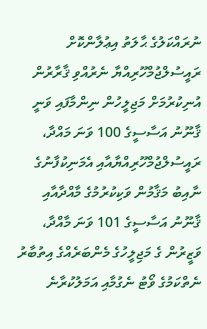ނުރައްކަލުގެ ޙާލަތު އިޢުލާންކޮށް ރައީސުލްޖުމްހޫރިއްޔާ ނެރުއްވި ޤާރާރުން އުނިކުރުމަށް މަޖިލީހުން ނިންމާފައި ވަނީ ޤާނޫނު އަސާސީގެ 100 ވަނަ މައްދާ، ރައީސުލްޖުމްހޫރިއްޔާއާއި އެމަނިކުފާނުގެ ނާއިބު މަޤާމުން ވަކިކުރުމުގެ މާއްދާއާއި ޤާނޫނު އަސާސީގެ 101 ވަނަ މާއްދާ، ވަޒީރުން ގެ މަޖިލީހުގެ މެންބަރެއްގެ އިތުބާރު ނެތްކަމުގެ ވޯޓު ނެގުމާއި އަމަލުކުރާނެ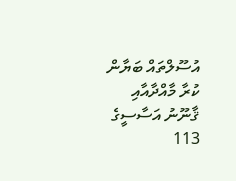އުސޫލްތައް ބަޔާން ކުރާ މާއްދާއާއި ޤާނޫނު އަސާސީގެ 113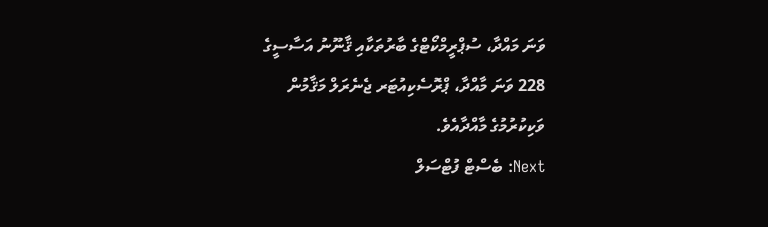ވަނަ މައްދާ، ސުޕްރީމްކޯޓްގެ ބާރުތަކާއި ޤާނޫނު އަސާސީގެ 228 ވަނަ މާއްދާ، ޕްރޮސެކިއުޓަރ ޖެނެރަލް މަޤާމުން ވަކިކުރުމުގެ މާއްދާއެވެ.
Next: ބެސްޓް ފުޓްސަލް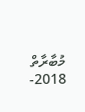މުބާރާތް 2018-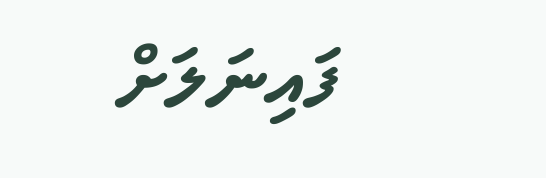ފައިނަލަށް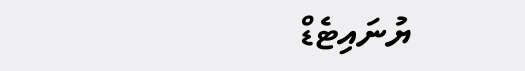ޔުނައިޓެޑް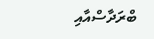ބްރަދާސްއާއި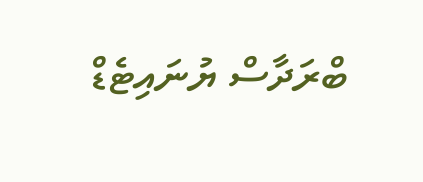ބްރަދާސް ޔުނައިޓެޑް